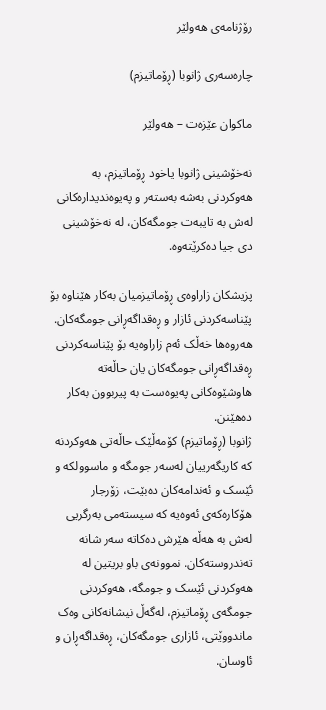رۆژنامەی ھەولێر

چارەسەری ژانوبا (ڕۆماتیزم)

ماكوان عێزەت – هەولێر

نەخۆشینی ژانوبا یاخود ڕۆماتیزم، بە هەوکردنی بەشە بەستەر و پەیوەندیدارەکانی لەش بە تایبەت جومگەکان، لە نەخۆشینی دی جیا دەکرێتەوە.

پزیشکان زاراوەی ڕۆماتیزمیان بەکار هێناوە بۆ پێناسەكردنی ئازار و ڕەقداگەڕانی جومگەکان. هەروەها خەڵک ئەم زاراوەیە بۆ پێناسەكردنی ڕەقداگەڕانی جومگەکان یان حاڵەتە هاوشێوەکانی پەیوەست بە پیربوون بەکار دەهێنن.
ژانوبا (ڕۆماتیزم) کۆمەڵێک حاڵەتی هەوکردنە کە کاریگەرییان لەسەر جومگە و ماسوولکە و ئێسک و ئەندامەکان دەبێت، زۆرجار هۆکارەکەی ئەوەیە کە سیستەمی بەرگریی لەش بە هەڵە هێرش دەکاتە سەر شانە تەندروستەکان. نموونەی باو بریتین لە هەوکردنی ئێسک و جومگە، هەوکردنی جومگەی ڕۆماتیزم، لەگەڵ نیشانەکانی وەک ماندووێتی، ئازاری جومگەکان، ڕەقداگەڕان و ئاوسان.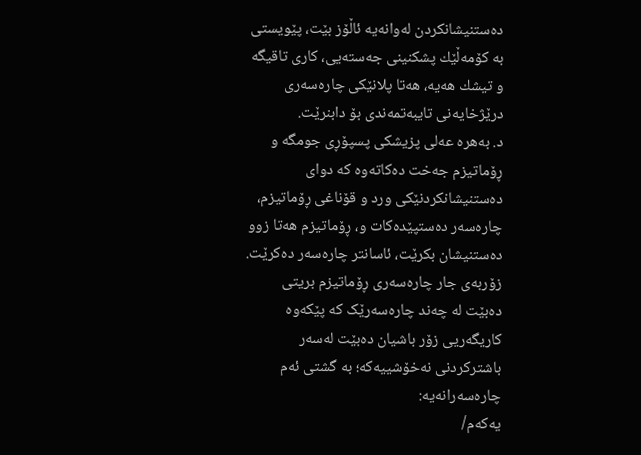دەستنیشانکردن لەوانەیە ئاڵۆز بێت، پێویستی بە كۆمەڵێك پشکنینی جەستەیی، کاری تاقیگە و تیشك هەیە، هەتا پلانێکی چارەسەری درێژخایەنی تایبەتمەندی بۆ دابنرێت.
د. بەهرە عەلی پزیشکی پسپۆڕی جومگە و ڕۆماتیزم جەخت دەكاتەوە كە دوای دەستنیشانکردنێکی ورد و قۆناغی ڕۆماتیزم، چارەسەر دەستپێدەکات و، ڕۆماتیزم هەتا زوو دەستنیشان بکرێت، ئاسانتر چارەسەر دەکرێت.
زۆربەی جار چارەسەری ڕۆماتیزم بریتی دەبێت لە چەند چارەسەرێک کە پێکەوە کاریگەریی زۆر باشیان دەبێت لەسەر باشترکردنی نەخۆشییەکە؛ بە گشتی ئەم چارەسەرانەیە:
یەکەم/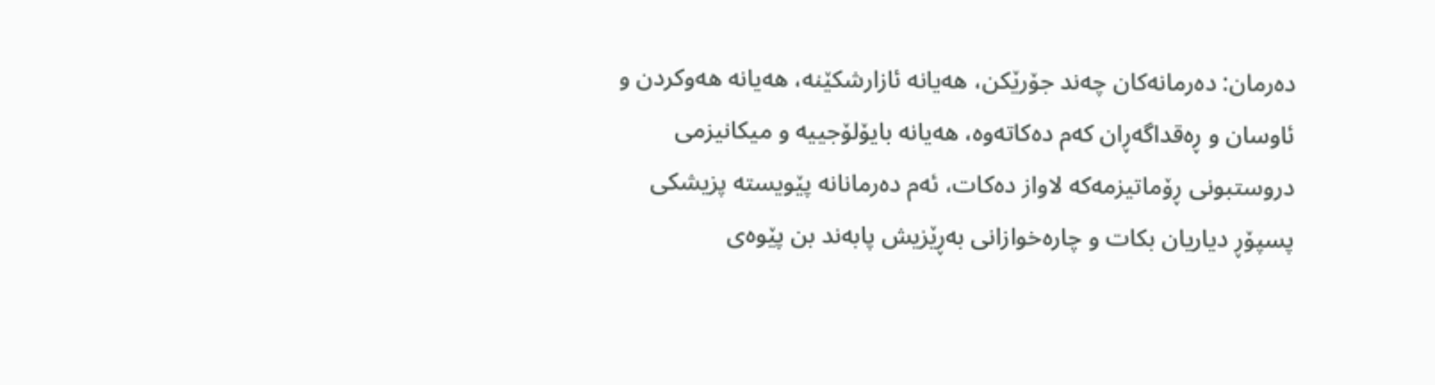دەرمان: دەرمانەکان چەند جۆرێکن، هەیانە ئازارشکێنە، هەیانە هەوکردن و ئاوسان و ڕەقداگەڕان کەم دەکاتەوە، هەیانە بایۆلۆجییە و میکانیزمی دروستبونی ڕۆماتیزمەکە لاواز دەکات، ئەم دەرمانانە پێویستە پزیشکی پسپۆڕ دیاریان بکات و چارەخوازانی بەڕێزیش پابەند بن پێوەی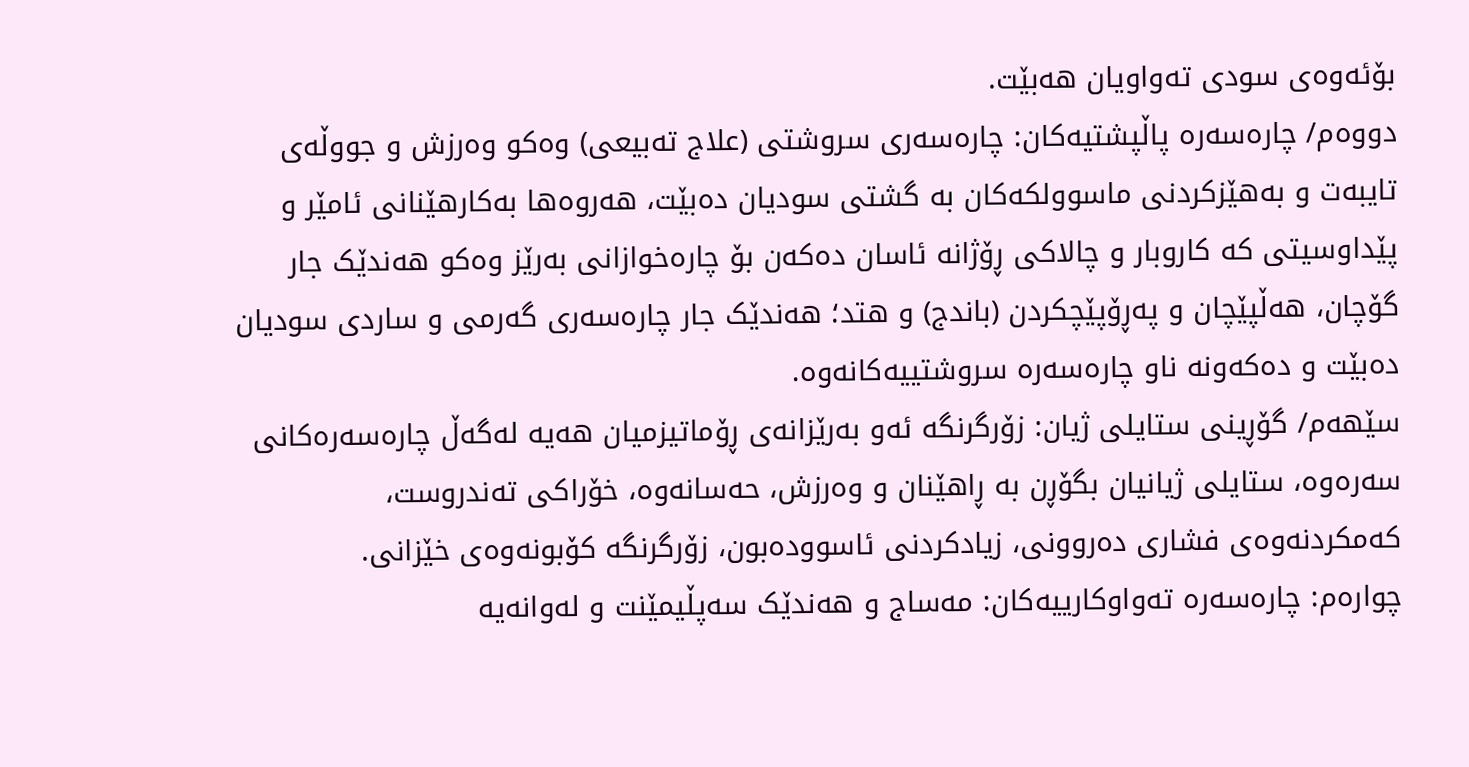بۆئەوەی سودی تەواویان هەبێت.
دووەم/ چارەسەرە پاڵپشتیەکان: چارەسەری سروشتی (علاج تەبیعی) وەکو وەرزش و جووڵەی تایبەت و بەهێزکردنی ماسوولکەکان بە گشتی سودیان دەبێت، هەروەها بەکارهێنانی ئامێر و پێداوسیتی کە کاروبار و چالاکی ڕۆژانە ئاسان دەکەن بۆ چارەخوازانی بەرێز وەکو هەندێک جار گۆچان، هەڵپێچان و پەڕۆپێچکردن (باندج) و هتد؛ هەندێک جار چارەسەری گەرمی و ساردی سودیان دەبێت و دەکەونە ناو چارەسەرە سروشتییەکانەوە.
سێهەم/ گۆڕینی ستایلی ژیان: زۆرگرنگە ئەو بەرێزانەی ڕۆماتیزمیان هەیە لەگەڵ چارەسەرەکانی سەرەوە، ستایلی ژیانیان بگۆڕن بە ڕاهێنان و وەرزش، حەسانەوە، خۆراکی تەندروست، کەمکردنەوەی فشاری دەروونی، زیادکردنی ئاسوودەبون، زۆرگرنگە کۆبونەوەی خێزانی.
چوارەم: چارەسەرە تەواوکارییەکان: مەساج و هەندێک سەپڵیمێنت و لەوانەیە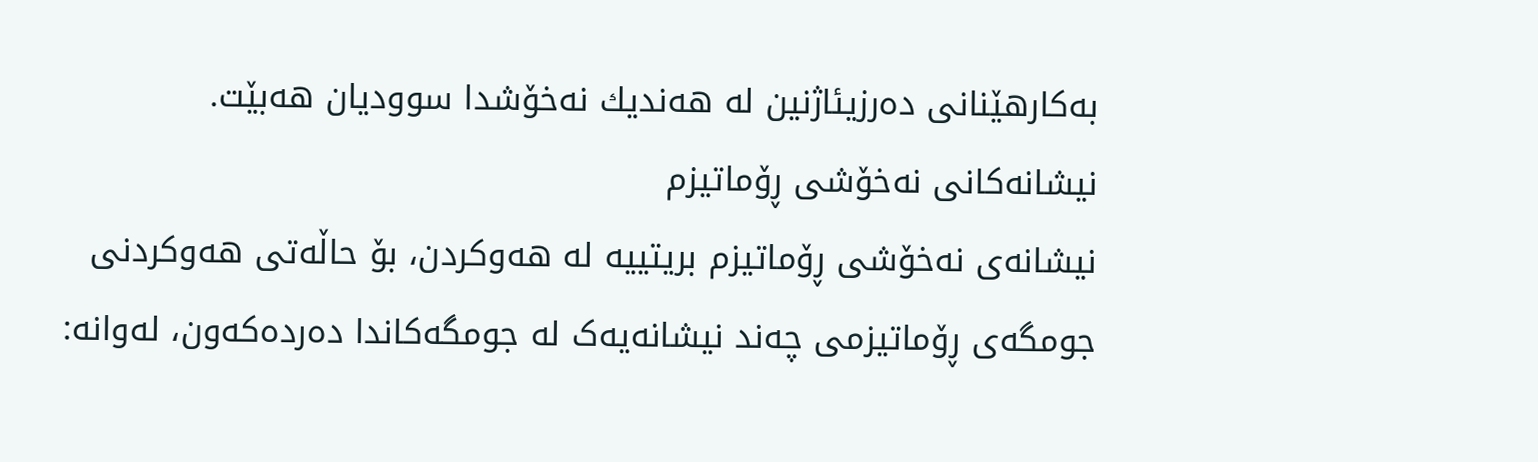بەکارهێنانی دەرزیئاژنین لە هەندیك نەخۆشدا سوودیان هەبێت.
نیشانەکانی نەخۆشی ڕۆماتیزم
نیشانەی نەخۆشی ڕۆماتیزم بریتییە لە هەوکردن، بۆ حاڵەتی هەوکردنی جومگەی ڕۆماتیزمی چەند نیشانەیەک لە جومگەکاندا دەردەکەون، لەوانە: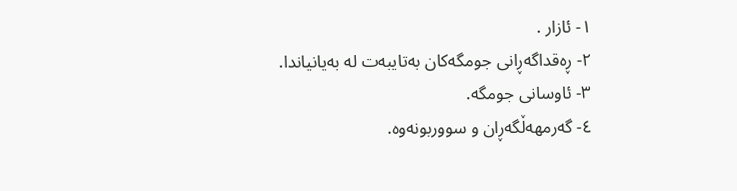١- ئازار .
٢- ڕەقداگەڕانی جومگەکان بەتایبەت لە بەیانیاندا.
٣- ئاوسانی جومگە.
٤- گەرمهەڵگەڕان و سووربونەوە.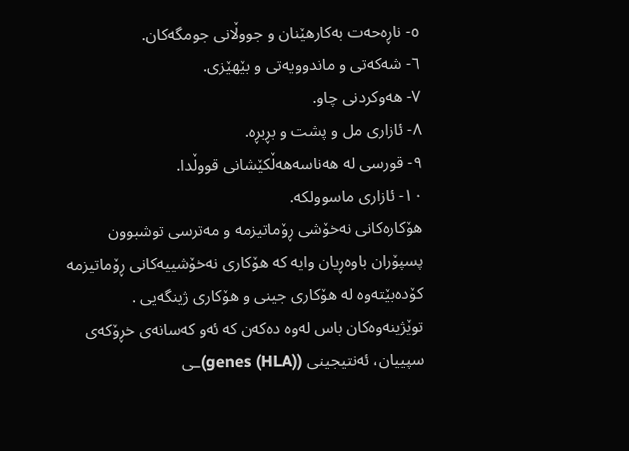٥- ناڕەحەت بەکارهێنان و جووڵانی جومگەکان.
٦- شەکەتی و ماندوویەتی و بێهێزی.
٧- هەوکردنی چاو.
٨- ئازاری مل و پشت و بڕبڕە.
٩- قورسی لە هەناسەهەڵکێشانی قووڵدا.
١٠- ئازاری ماسوولکە.
هۆکارەکانی نەخۆشی ڕۆماتیزمە و مەترسی توشبوون
پسپۆران باوەڕیان وایە کە هۆکاری نەخۆشییەکانی ڕۆماتیزمە کۆدەبێتەوە لە هۆکاری جینی و هۆکاری ژینگەیی .
توێژینەوەکان باس لەوە دەکەن کە ئەو کەسانەی خڕۆکەی سپییان، ئەنتیجینی ((HLA) genes)ـی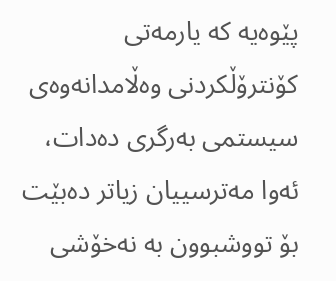پێوەیە کە یارمەتی کۆنترۆڵکردنی وەڵامدانەوەی سیستمی بەرگری دەدات، ئەوا مەترسییان زیاتر دەبێت بۆ تووشبوون بە نەخۆشی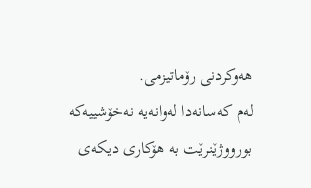هەوکردنی رۆماتیزمی.
لەم کەسانەدا لەوانەیە نەخۆشییەکە بورووژێنرێت بە هۆکاری دیکەی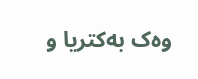وەک بەکتریا و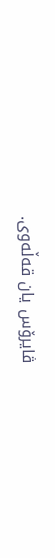ڤایرۆس یان قەڵەوی.